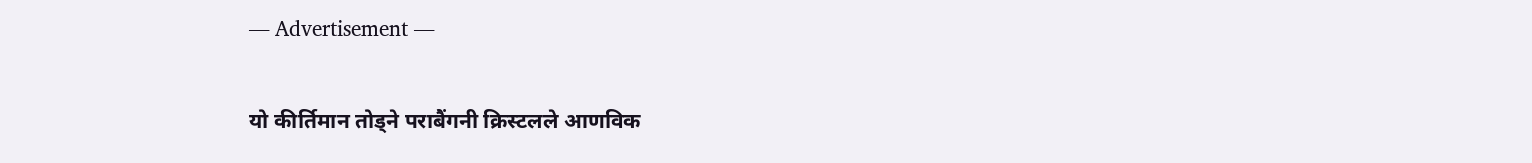― Advertisement ―

यो कीर्तिमान तोड्ने पराबैंगनी क्रिस्टलले आणविक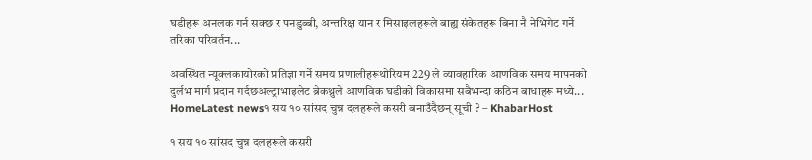घडीहरू अनलक गर्न सक्छ र पनडुब्बी, अन्तरिक्ष यान र मिसाइलहरूले बाह्य संकेतहरू बिना नै नेभिगेट गर्ने तरिका परिवर्तन...

अवस्थित न्यूक्लकायोरको प्रतिज्ञा गर्ने समय प्रणालीहरूथोरियम 229 ले व्यावहारिक आणविक समय मापनको दुर्लभ मार्ग प्रदान गर्दछअल्ट्राभाइलेट ब्रेकथ्रुले आणविक घडीको विकासमा सबैभन्दा कठिन बाधाहरू मध्ये...
HomeLatest news१ सय १० सांसद चुन्न दलहरूले कसरी बनाउँदैछन् सूची ? – KhabarHost

१ सय १० सांसद चुन्न दलहरूले कसरी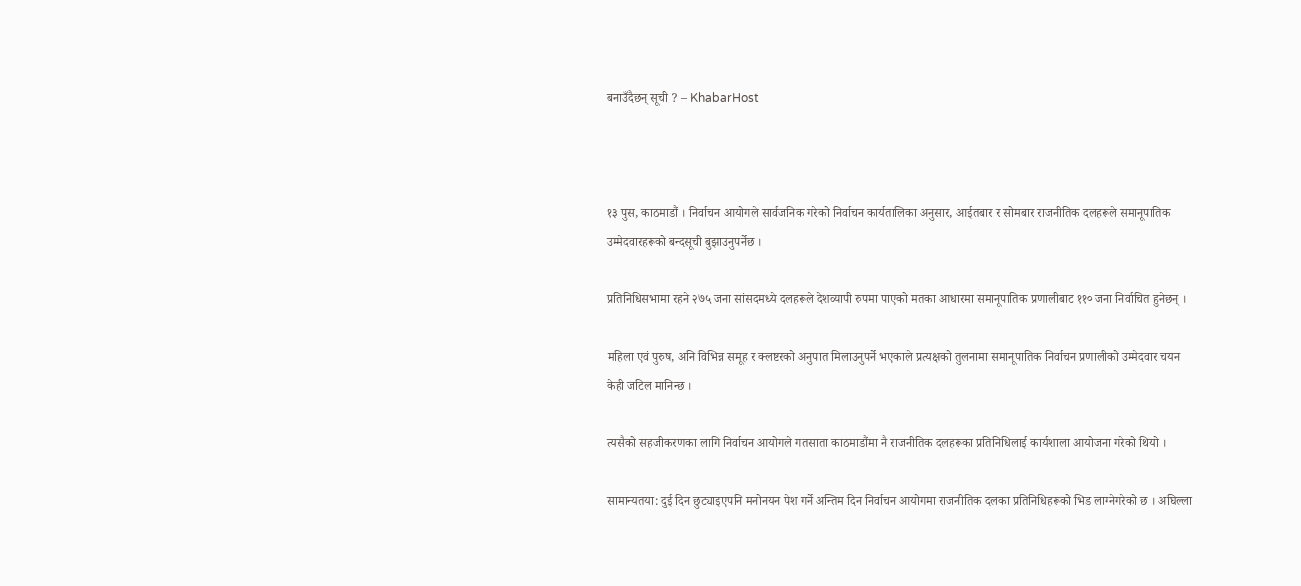बनाउँदैछन् सूची ? – KhabarHost



१३ पुस, काठमाडौं । निर्वाचन आयोगले सार्वजनिक गरेको निर्वाचन कार्यतालिका अनुसार, आईतबार र सोमबार राजनीतिक दलहरूले समानूपातिक उम्मेदवारहरूको बन्दसूची बुझाउनुपर्नेछ ।

प्रतिनिधिसभामा रहने २७५ जना सांसदमध्ये दलहरूले देशव्यापी रुपमा पाएको मतका आधारमा समानूपातिक प्रणालीबाट ११० जना निर्वाचित हुनेछन् ।

महिला एवं पुरुष, अनि विभिन्न समूह र क्लष्टरको अनुपात मिलाउनुपर्ने भएकाले प्रत्यक्षको तुलनामा समानूपातिक निर्वाचन प्रणालीको उम्मेदवार चयन केही जटिल मानिन्छ ।

त्यसैको सहजीकरणका लागि निर्वाचन आयोगले गतसाता काठमाडौंमा नै राजनीतिक दलहरूका प्रतिनिधिलाई कार्यशाला आयोजना गरेको थियो ।

सामान्यतया: दुई दिन छुट्याइएपनि मनोनयन पेश गर्ने अन्तिम दिन निर्वाचन आयोगमा राजनीतिक दलका प्रतिनिधिहरूको भिड लाग्नेगरेको छ । अघिल्ला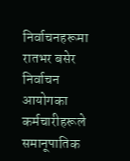निर्वाचनहरूमा रातभर बसेर निर्वाचन आयोगका कर्मचारीहरूले समानूपातिक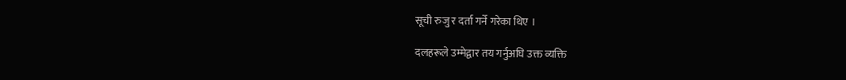सूची रुजु र दर्ता गर्ने गरेका थिए ।

दलहरूले उम्मेद्वार तय गर्नुअघि उक्त व्यक्ति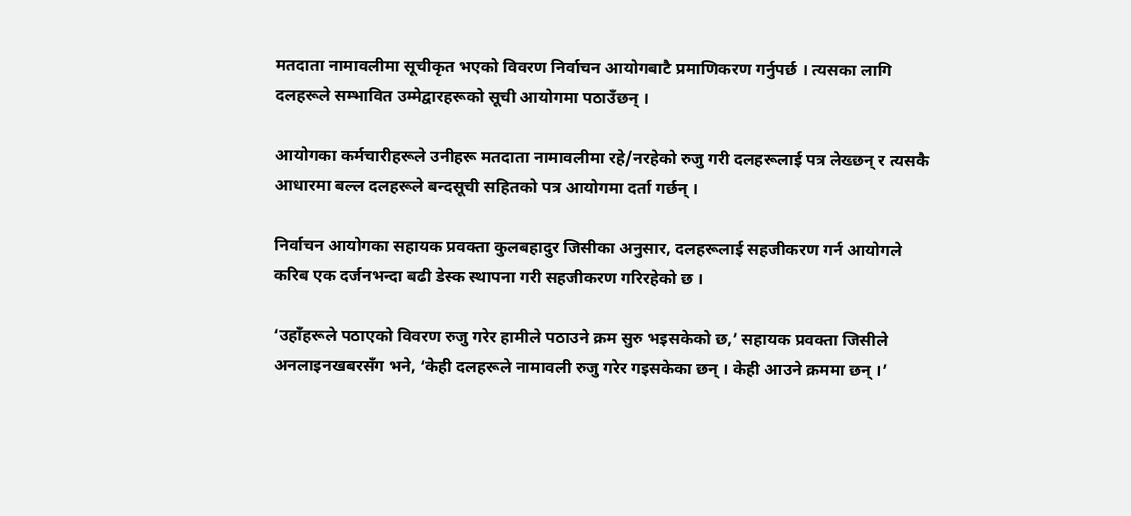मतदाता नामावलीमा सूचीकृत भएको विवरण निर्वाचन आयोगबाटै प्रमाणिकरण गर्नुपर्छ । त्यसका लागि दलहरूले सम्भावित उम्मेद्वारहरूको सूची आयोगमा पठाउँछन् ।

आयोगका कर्मचारीहरूले उनीहरू मतदाता नामावलीमा रहे/नरहेको रुजु गरी दलहरूलाई पत्र लेख्छन् र त्यसकै आधारमा बल्ल दलहरूले बन्दसूची सहितको पत्र आयोगमा दर्ता गर्छन् ।

निर्वाचन आयोगका सहायक प्रवक्ता कुलबहादुर जिसीका अनुसार, दलहरूलाई सहजीकरण गर्न आयोगले करिब एक दर्जनभन्दा बढी डेस्क स्थापना गरी सहजीकरण गरिरहेको छ ।

‘उहाँहरूले पठाएको विवरण रुजु गरेर हामीले पठाउने क्रम सुरु भइसकेको छ,’ सहायक प्रवक्ता जिसीले अनलाइनखबरसँग भने, ‘केही दलहरूले नामावली रुजु गरेर गइसकेका छन् । केही आउने क्रममा छन् ।’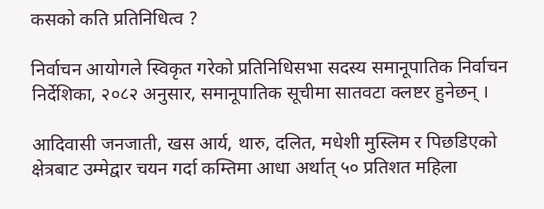कसको कति प्रतिनिधित्व ?

निर्वाचन आयोगले स्विकृत गरेको प्रतिनिधिसभा सदस्य समानूपातिक निर्वाचन निर्देशिका, २०८२ अनुसार, समानूपातिक सूचीमा सातवटा क्लष्टर हुनेछन् ।

आदिवासी जनजाती, खस आर्य, थारु, दलित, मधेशी मुस्लिम र पिछडिएको क्षेत्रबाट उम्मेद्वार चयन गर्दा कम्तिमा आधा अर्थात् ५० प्रतिशत महिला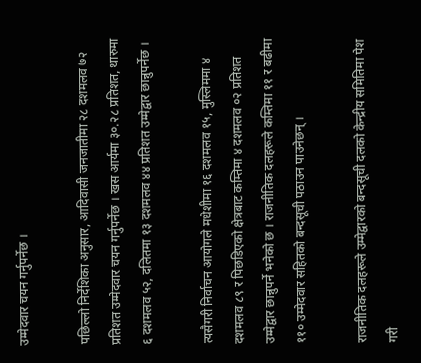उम्मेदवार चयन गर्नुपर्नेछ ।

पछिल्लो निर्देशिका अनुसार, आदिवासी जनजातीमा २८ दशमलव ७२ प्रतिशत उम्मेदवार चयन गर्नुपर्नेछ । खस आर्यमा ३०.२८ प्रतिशत, थारुमा ६ दशमलव ५२, दलितमा १३ दशमलव ४४ प्रतिशत उम्मेद्वार छान्नुपर्नेछ ।

त्यसैगरी निर्वाचन आयोगले मधेशीमा १६ दशमलव १५, मुस्लिममा ४ दशमलव ८९ र पिछडिएको क्षेत्रबाट कम्तिमा ४ दशमलव ०२ प्रतिशत उम्मेद्वार छान्नुपर्ने भनेको छ । राजनीतिक दलहरूले कम्तिमा ११ र बढीमा ११० उम्मेदवार सहितको बन्दसूची पठाउन पाउनेछन् ।

राजनीतिक दलहरूले उम्मेद्वारको बन्दसूची दलको केन्द्रीय समितिमा पेश गरी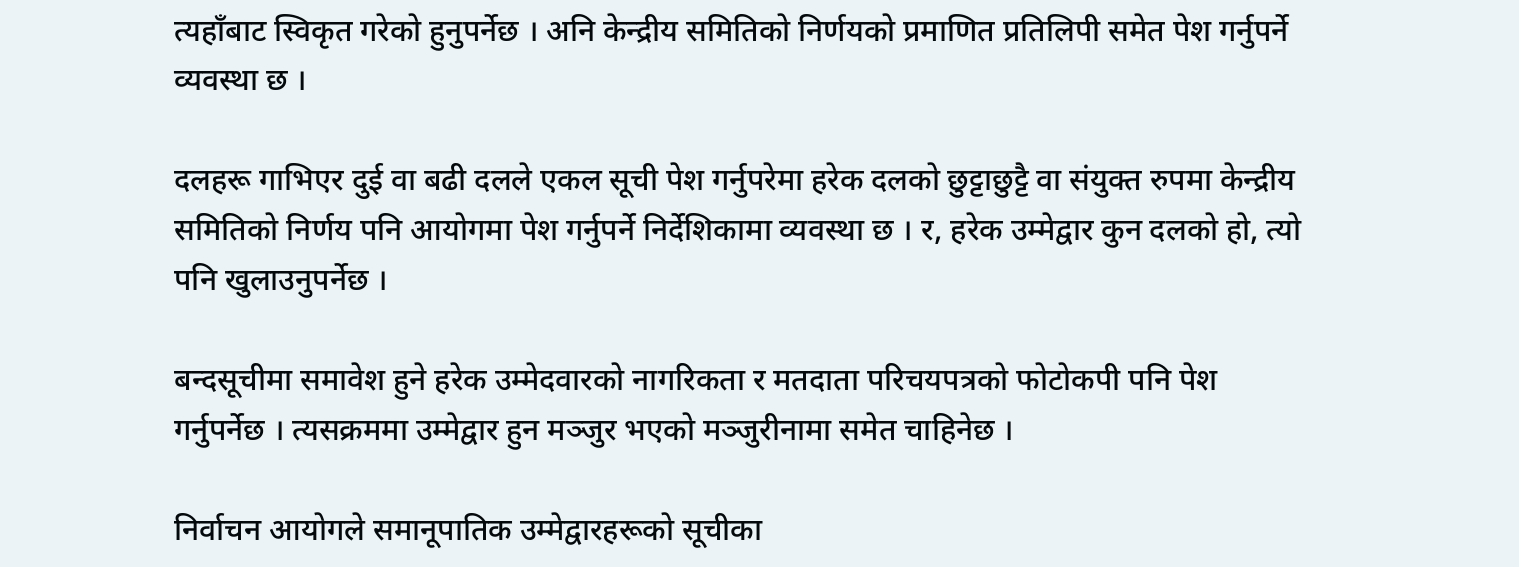त्यहाँबाट स्विकृत गरेको हुनुपर्नेछ । अनि केन्द्रीय समितिको निर्णयको प्रमाणित प्रतिलिपी समेत पेश गर्नुपर्ने व्यवस्था छ ।

दलहरू गाभिएर दुई वा बढी दलले एकल सूची पेश गर्नुपरेमा हरेक दलको छुट्टाछुट्टै वा संयुक्त रुपमा केन्द्रीय समितिको निर्णय पनि आयोगमा पेश गर्नुपर्ने निर्देशिकामा व्यवस्था छ । र, हरेक उम्मेद्वार कुन दलको हो, त्यो पनि खुलाउनुपर्नेछ ।

बन्दसूचीमा समावेश हुने हरेक उम्मेदवारको नागरिकता र मतदाता परिचयपत्रको फोटोकपी पनि पेश गर्नुपर्नेछ । त्यसक्रममा उम्मेद्वार हुन मञ्जुर भएको मञ्जुरीनामा समेत चाहिनेछ ।

निर्वाचन आयोगले समानूपातिक उम्मेद्वारहरूको सूचीका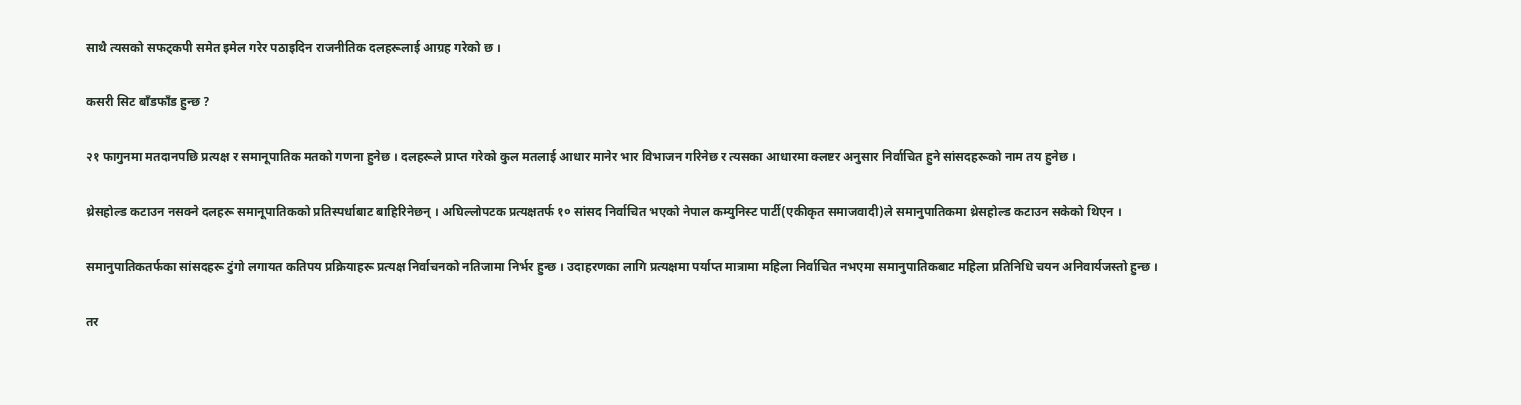साथै त्यसको सफट्कपी समेत इमेल गरेर पठाइदिन राजनीतिक दलहरूलाई आग्रह गरेको छ ।

कसरी सिट बाँडफाँड हुन्छ ?

२१ फागुनमा मतदानपछि प्रत्यक्ष र समानूपातिक मतको गणना हुनेछ । दलहरूले प्राप्त गरेको कुल मतलाई आधार मानेर भार विभाजन गरिनेछ र त्यसका आधारमा क्लष्टर अनुसार निर्वाचित हुने सांसदहरूको नाम तय हुनेछ ।

थ्रेसहोल्ड कटाउन नसक्ने दलहरू समानूपातिकको प्रतिस्पर्धाबाट बाहिरिनेछन् । अघिल्लोपटक प्रत्यक्षतर्फ १० सांसद निर्वाचित भएको नेपाल कम्युनिस्ट पार्टी(एकीकृत समाजवादी)ले समानुपातिकमा थ्रेसहोल्ड कटाउन सकेको थिएन ।

समानुपातिकतर्फका सांसदहरू टुंगो लगायत कतिपय प्रक्रियाहरू प्रत्यक्ष निर्वाचनको नतिजामा निर्भर हुन्छ । उदाहरणका लागि प्रत्यक्षमा पर्याप्त मात्रामा महिला निर्वाचित नभएमा समानुपातिकबाट महिला प्रतिनिधि चयन अनिवार्यजस्तो हुन्छ ।

तर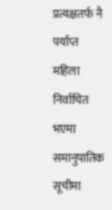प्रत्यक्षतर्फ नै पर्याप्त महिला निर्वाचित भएमा समानुपातिक सूचीमा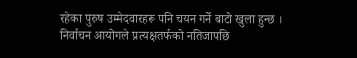रहेका पुरुष उम्मेदवारहरू पनि चयन गर्ने बाटो खुला हुन्छ । निर्वाचन आयोगले प्रत्यक्षतर्फको नतिजापछि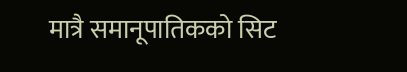मात्रै समानूपातिकको सिट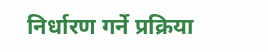निर्धारण गर्ने प्रक्रिया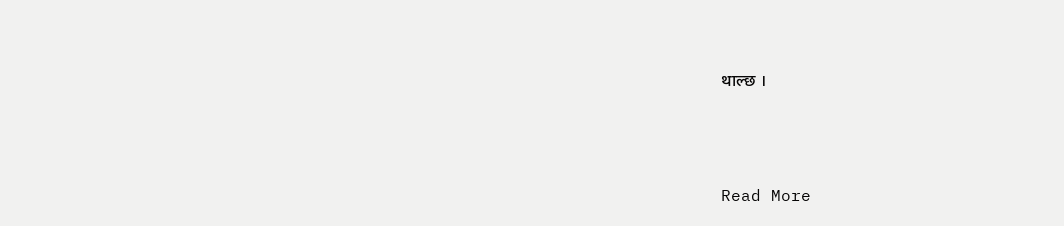थाल्छ ।





Read More